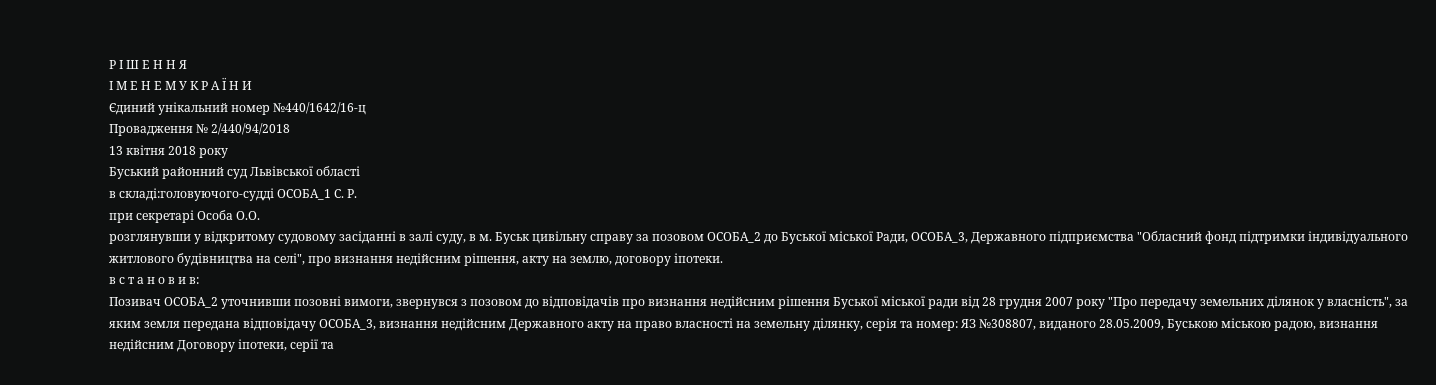Р І Ш Е Н Н Я
І М Е Н Е М У К Р А Ї Н И
Єдиний унікальний номер №440/1642/16-ц
Провадження № 2/440/94/2018
13 квітня 2018 року
Буський районний суд Львівської області
в складі:головуючого-судді ОСОБА_1 С. Р.
при секретарі Особа О.О.
розглянувши у відкритому судовому засіданні в залі суду, в м. Буськ цивільну справу за позовом ОСОБА_2 до Буської міської Ради, ОСОБА_3, Державного підприємства "Обласний фонд підтримки індивідуального житлового будівництва на селі", про визнання недійсним рішення, акту на землю, договору іпотеки.
в с т а н о в и в:
Позивач ОСОБА_2 уточнивши позовні вимоги, звернувся з позовом до відповідачів про визнання недійсним рішення Буської міської ради від 28 грудня 2007 року "Про передачу земельних ділянок у власність", за яким земля передана відповідачу ОСОБА_3, визнання недійсним Державного акту на право власності на земельну ділянку, серія та номер: ЯЗ №308807, виданого 28.05.2009, Буською міською радою, визнання недійсним Договору іпотеки, серії та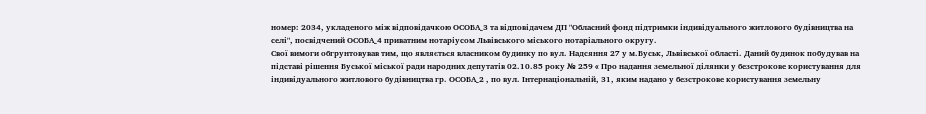номер: 2034, укладеного між відповідачкою ОСОБА_3 та відповідачем ДП "Обласний фонд підтримки індивідуального житлового будівництва на селі", посвідчений ОСОБА_4 приватним нотаріусом Львівського міського нотаріального округу.
Свої вимоги обгрунтовував тим, що являється власником будинку по вул. Надсяння 27 у м.Буськ, Львівської області. Даний будинок побудував на підставі рішення Буської міської ради народних депутатів 02.10.85 року № 259 « Про надання земельної ділянки у безстрокове користування для індивідуального житлового будівництва гр. ОСОБА_2 , по вул. Інтернаціональній, 31, яким надано у безстрокове користування земельну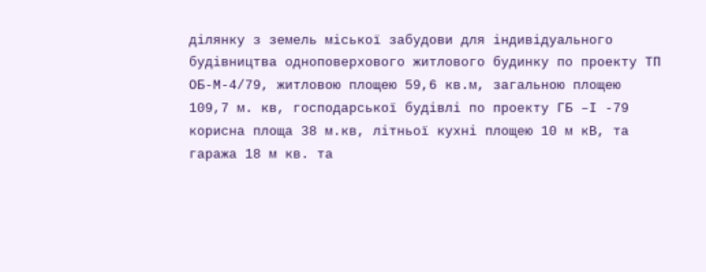ділянку з земель міської забудови для індивідуального будівництва одноповерхового житлового будинку по проекту ТП ОБ-М-4/79, житловою площею 59,6 кв.м, загальною площею 109,7 м. кв, господарської будівлі по проекту ГБ –І -79 корисна площа 38 м.кв, літньої кухні площею 10 м кВ, та гаража 18 м кв. та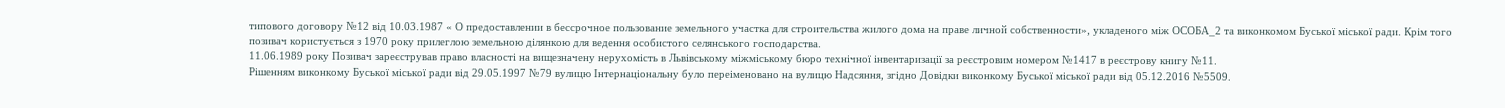типового договору №12 від 10.03.1987 « О предоставлении в бессрочное пользование земельного участка для строительства жилого дома на праве личной собственности», укладеного між ОСОБА_2 та виконкомом Буської міської ради. Крім того позивач користується з 1970 року прилеглою земельною ділянкою для ведення особистого селянського господарства.
11.06.1989 року Позивач зареєстрував право власності на вищезначену нерухомість в Львівському міжміському бюро технічної інвентаризації за реєстровим номером №1417 в реєстрову книгу №11.
Рішенням виконкому Буської міської ради від 29.05.1997 №79 вулицю Інтернаціональну було переіменовано на вулицю Надсяння, згідно Довідки виконкому Буської міської ради від 05.12.2016 №5509.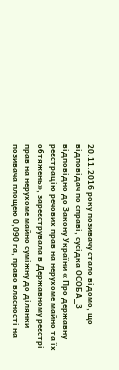20.11.2016 року позивачу стало відомо, що відповідач по справі, сусідка ОСОБА_3 відповідно до Закону України « Про державну реєстрацію речових прав на нерухоме майно та їх обтяжень», зареєструвала в Державному реєстрі прав на нерухоме майно суміжну до ділянки позивача площею 0,090 га, право власності на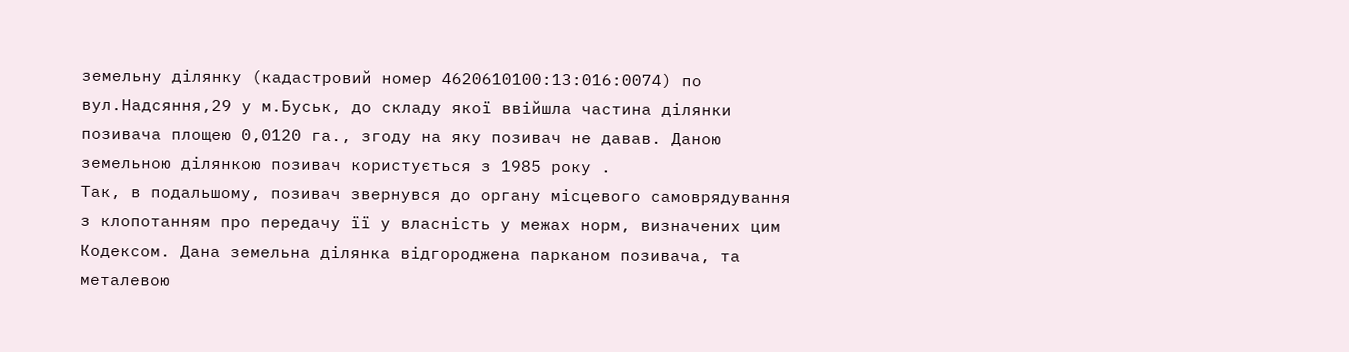земельну ділянку (кадастровий номер 4620610100:13:016:0074) по вул.Надсяння,29 у м.Буськ, до складу якої ввійшла частина ділянки позивача площею 0,0120 га., згоду на яку позивач не давав. Даною земельною ділянкою позивач користується з 1985 року .
Так, в подальшому, позивач звернувся до органу місцевого самоврядування з клопотанням про передачу її у власність у межах норм, визначених цим Кодексом. Дана земельна ділянка відгороджена парканом позивача, та металевою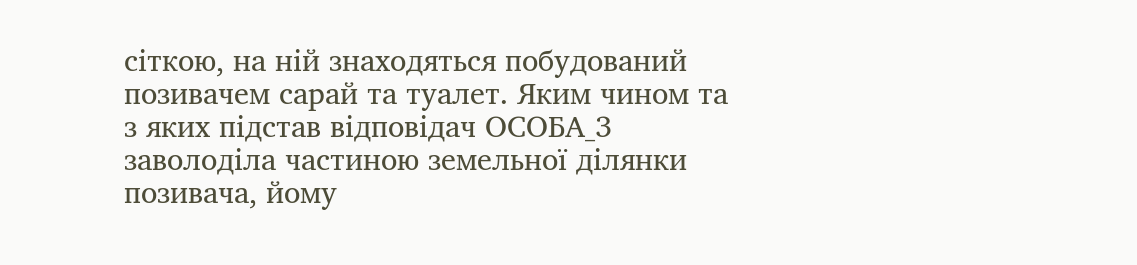сіткою, на ній знаходяться побудований позивачем сарай та туалет. Яким чином та з яких підстав відповідач ОСОБА_3 заволоділа частиною земельної ділянки позивача, йому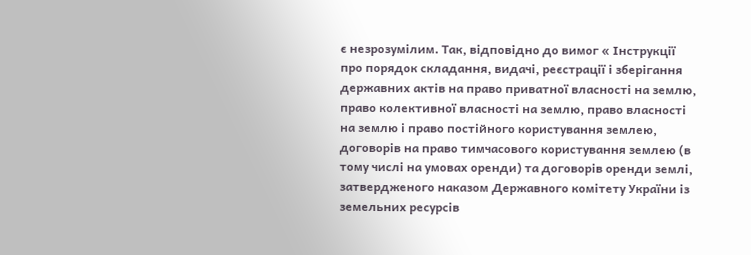є незрозумілим. Так, відповідно до вимог « Інструкції про порядок складання, видачі, реєстрації і зберігання державних актів на право приватної власності на землю, право колективної власності на землю, право власності на землю і право постійного користування землею, договорів на право тимчасового користування землею (в тому числі на умовах оренди) та договорів оренди землі, затвердженого наказом Державного комітету України із земельних ресурсів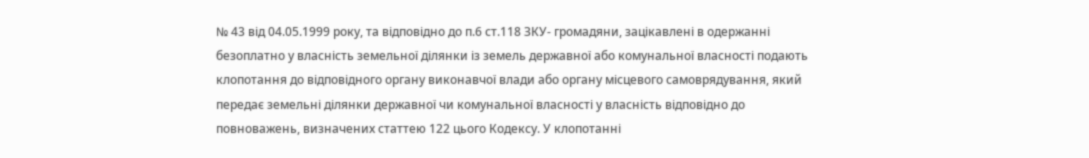№ 43 від 04.05.1999 року, та відповідно до п.6 ст.118 ЗКУ- громадяни, зацікавлені в одержанні безоплатно у власність земельної ділянки із земель державної або комунальної власності подають клопотання до відповідного органу виконавчої влади або органу місцевого самоврядування, який передає земельні ділянки державної чи комунальної власності у власність відповідно до повноважень, визначених статтею 122 цього Кодексу. У клопотанні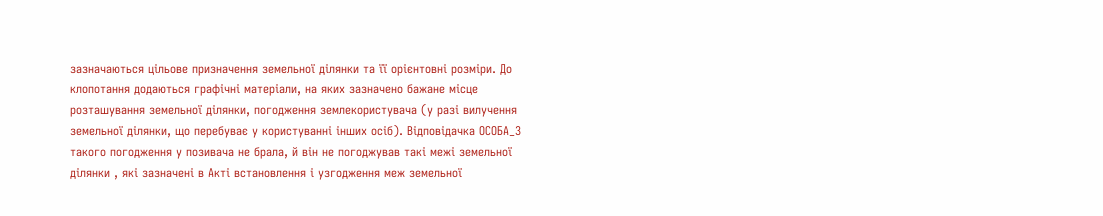зазначаються цільове призначення земельної ділянки та її орієнтовні розміри. До клопотання додаються графічні матеріали, на яких зазначено бажане місце розташування земельної ділянки, погодження землекористувача (у разі вилучення земельної ділянки, що перебуває у користуванні інших осіб). Відповідачка ОСОБА_3 такого погодження у позивача не брала, й він не погоджував такі межі земельної ділянки , які зазначені в Акті встановлення і узгодження меж земельної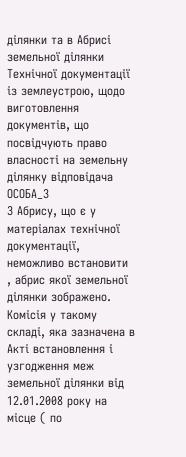ділянки та в Абрисі земельної ділянки Технічної документації із землеустрою, щодо виготовлення документів, що посвідчують право власності на земельну ділянку відповідача ОСОБА_3
З Абрису, що є у матеріалах технічної документації, неможливо встановити , абрис якої земельної ділянки зображено. Комісія у такому складі, яка зазначена в Акті встановлення і узгодження меж земельної ділянки від 12.01.2008 року на місце ( по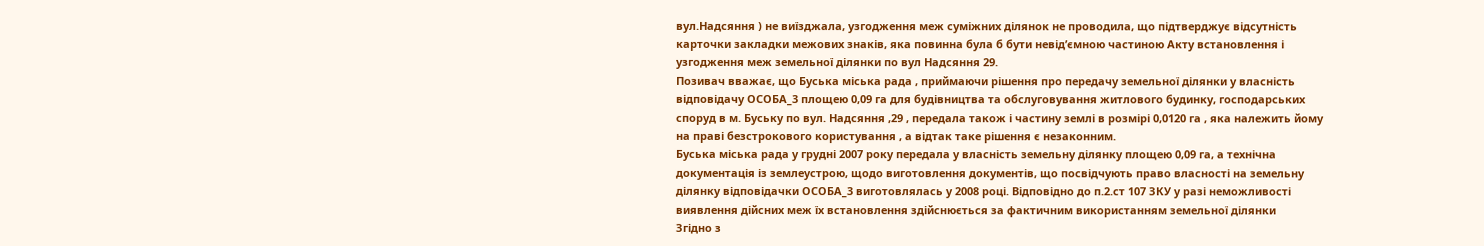вул.Надсяння ) не виїзджала, узгодження меж суміжних ділянок не проводила, що підтверджує відсутність карточки закладки межових знаків, яка повинна була б бути невід’ємною частиною Акту встановлення і узгодження меж земельної ділянки по вул Надсяння 29.
Позивач вважає, що Буська міська рада , приймаючи рішення про передачу земельної ділянки у власність відповідачу ОСОБА_3 площею 0,09 га для будівництва та обслуговування житлового будинку, господарських споруд в м. Буську по вул. Надсяння ,29 , передала також і частину землі в розмірі 0,0120 га , яка належить йому на праві безстрокового користування , а відтак таке рішення є незаконним.
Буська міська рада у грудні 2007 року передала у власність земельну ділянку площею 0,09 га, а технічна документація із землеустрою, щодо виготовлення документів, що посвідчують право власності на земельну ділянку відповідачки ОСОБА_3 виготовлялась у 2008 році. Відповідно до п.2.ст 107 ЗКУ у разі неможливості виявлення дійсних меж їх встановлення здійснюється за фактичним використанням земельної ділянки
Згідно з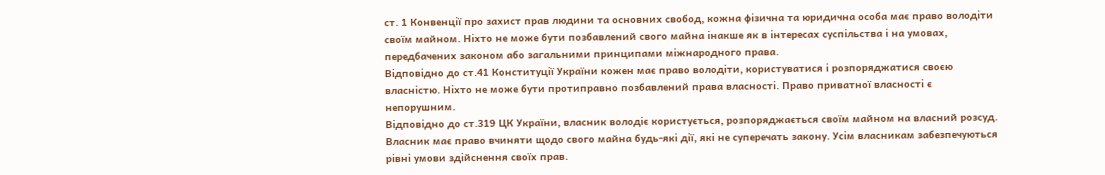ст. 1 Конвенції про захист прав людини та основних свобод, кожна фізична та юридична особа має право володіти своїм майном. Ніхто не може бути позбавлений свого майна інакше як в інтересах суспільства і на умовах, передбачених законом або загальними принципами міжнародного права.
Відповідно до ст.41 Конституції України кожен має право володіти, користуватися і розпоряджатися своєю власністю. Ніхто не може бути протиправно позбавлений права власності. Право приватної власності є непорушним.
Відповідно до ст.319 ЦК України, власник володіє користується, розпоряджається своїм майном на власний розсуд. Власник має право вчиняти щодо свого майна будь-які дії, які не суперечать закону. Усім власникам забезпечуються рівні умови здійснення своїх прав.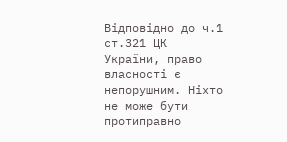Відповідно до ч.1 ст.321 ЦК України, право власності є непорушним. Ніхто не може бути протиправно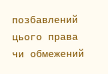позбавлений цього права чи обмежений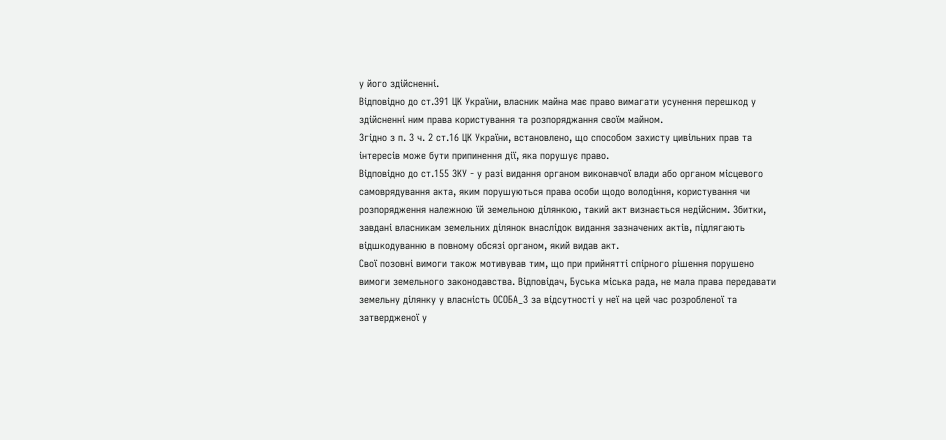у його здійсненні.
Відповідно до ст.391 ЦК України, власник майна має право вимагати усунення перешкод у здійсненні ним права користування та розпоряджання своїм майном.
Згідно з п. 3 ч. 2 ст.16 ЦК України, встановлено, що способом захисту цивільних прав та інтересів може бути припинення дії, яка порушує право.
Відповідно до ст.155 ЗКУ - у разі видання органом виконавчої влади або органом місцевого самоврядування акта, яким порушуються права особи щодо володіння, користування чи розпорядження належною їй земельною ділянкою, такий акт визнається недійсним. Збитки, завдані власникам земельних ділянок внаслідок видання зазначених актів, підлягають відшкодуванню в повному обсязі органом, який видав акт.
Свої позовні вимоги також мотивував тим, що при прийнятті спірного рішення порушено вимоги земельного законодавства. Відповідач, Буська міська рада, не мала права передавати земельну ділянку у власність ОСОБА_3 за відсутності у неї на цей час розробленої та затвердженої у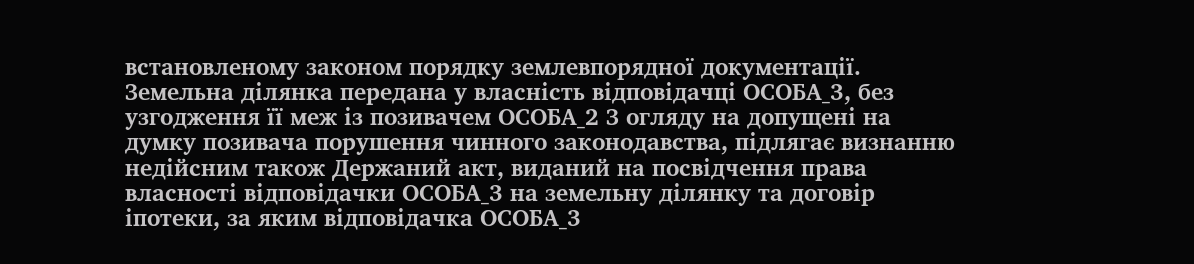встановленому законом порядку землевпорядної документації. Земельна ділянка передана у власність відповідачці ОСОБА_3, без узгодження її меж із позивачем ОСОБА_2 З огляду на допущені на думку позивача порушення чинного законодавства, підлягає визнанню недійсним також Держаний акт, виданий на посвідчення права власності відповідачки ОСОБА_3 на земельну ділянку та договір іпотеки, за яким відповідачка ОСОБА_3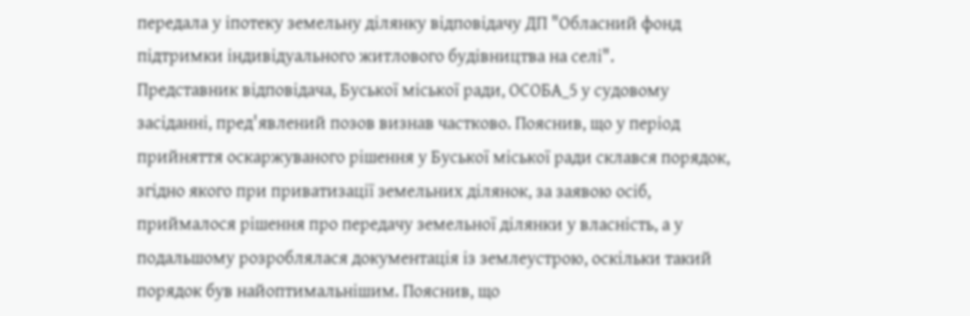передала у іпотеку земельну ділянку відповідачу ДП "Обласний фонд підтримки індивідуального житлового будівництва на селі".
Представник відповідача, Буської міської ради, ОСОБА_5 у судовому засіданні, пред'явлений позов визнав частково. Пояснив, що у період прийняття оскаржуваного рішення у Буської міської ради склався порядок, згідно якого при приватизації земельних ділянок, за заявою осіб, приймалося рішення про передачу земельної ділянки у власність, а у подальшому розроблялася документація із землеустрою, оскільки такий порядок був найоптимальнішим. Пояснив, що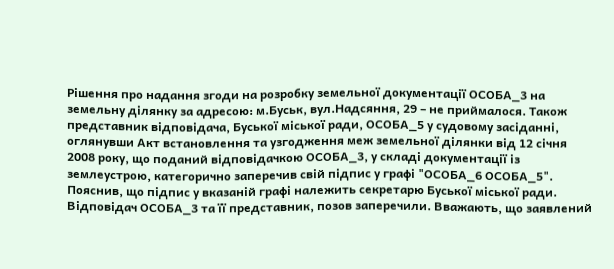Рішення про надання згоди на розробку земельної документації ОСОБА_3 на земельну ділянку за адресою: м.Буськ, вул.Надсяння, 29 – не приймалося. Також представник відповідача, Буської міської ради, ОСОБА_5 у судовому засіданні, оглянувши Акт встановлення та узгодження меж земельної ділянки від 12 січня 2008 року, що поданий відповідачкою ОСОБА_3, у складі документації із землеустрою, категорично заперечив свій підпис у графі "ОСОБА_6 ОСОБА_5". Пояснив, що підпис у вказаній графі належить секретарю Буської міської ради.
Відповідач ОСОБА_3 та її представник, позов заперечили. Вважають, що заявлений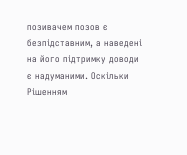позивачем позов є безпідставним, а наведені на його підтримку доводи є надуманими. Оскільки Рішенням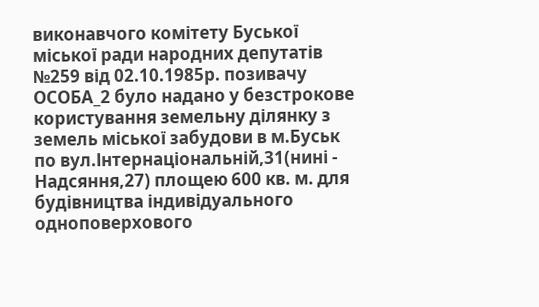виконавчого комітету Буської міської ради народних депутатів №259 від 02.10.1985р. позивачу ОСОБА_2 було надано у безстрокове користування земельну ділянку з земель міської забудови в м.Буськ по вул.Інтернаціональній,31(нині - Надсяння,27) площею 600 кв. м. для будівництва індивідуального одноповерхового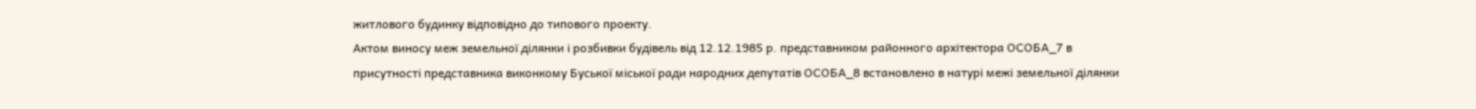житлового будинку відповідно до типового проекту.
Актом виносу меж земельної ділянки і розбивки будівель від 12.12.1985 р. представником районного архітектора ОСОБА_7 в присутності представника виконкому Буської міської ради народних депутатів ОСОБА_8 встановлено в натурі межі земельної ділянки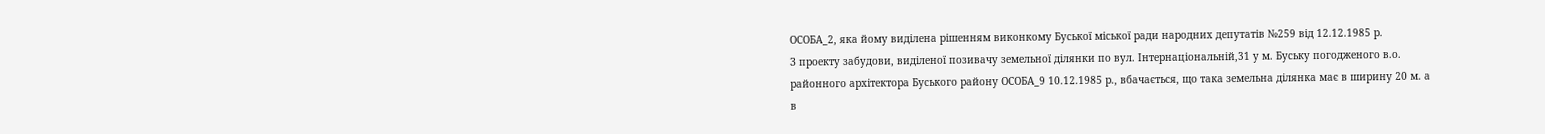ОСОБА_2, яка йому виділена рішенням виконкому Буської міської ради народних депутатів №259 від 12.12.1985 р.
З проекту забудови, виділеної позивачу земельної ділянки по вул. Інтернаціональній,31 у м. Буську погодженого в.о. районного архітектора Буського району ОСОБА_9 10.12.1985 р., вбачається, що така земельна ділянка має в ширину 20 м. а в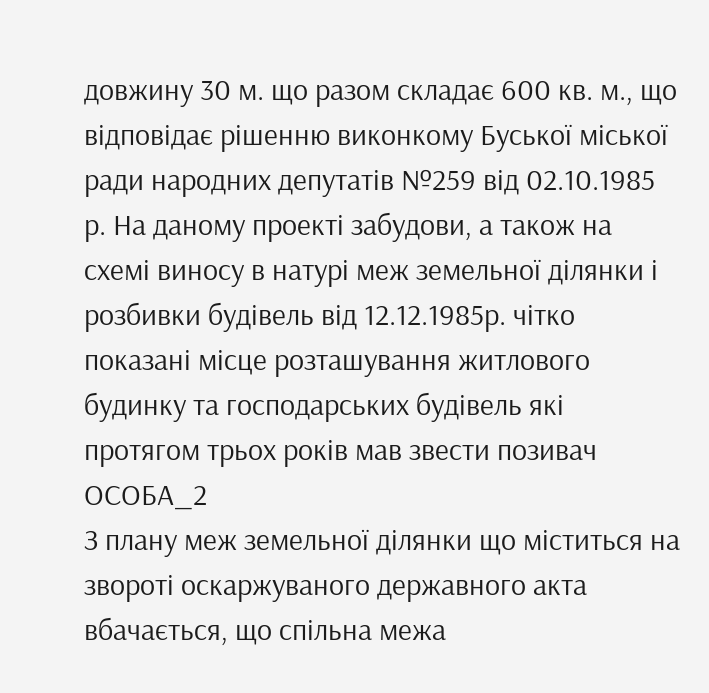довжину 30 м. що разом складає 600 кв. м., що відповідає рішенню виконкому Буської міської ради народних депутатів №259 від 02.10.1985 р. На даному проекті забудови, а також на схемі виносу в натурі меж земельної ділянки і розбивки будівель від 12.12.1985р. чітко показані місце розташування житлового будинку та господарських будівель які протягом трьох років мав звести позивач ОСОБА_2
З плану меж земельної ділянки що міститься на звороті оскаржуваного державного акта вбачається, що спільна межа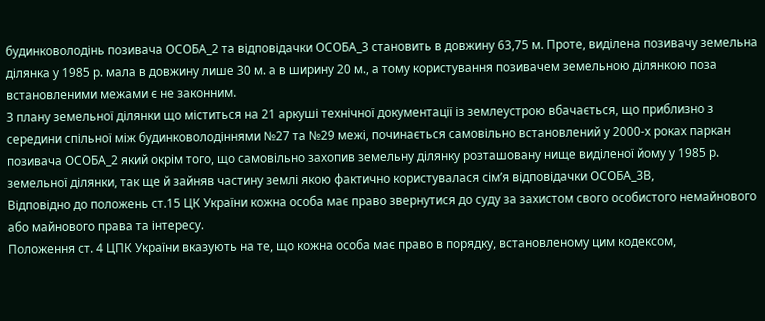будинковолодінь позивача ОСОБА_2 та відповідачки ОСОБА_3 становить в довжину 63,75 м. Проте, виділена позивачу земельна ділянка у 1985 р. мала в довжину лише 30 м. а в ширину 20 м., а тому користування позивачем земельною ділянкою поза встановленими межами є не законним.
З плану земельної ділянки що міститься на 21 аркуші технічної документації із землеустрою вбачається, що приблизно з середини спільної між будинковолодіннями №27 та №29 межі, починається самовільно встановлений у 2000-х роках паркан позивача ОСОБА_2 який окрім того, що самовільно захопив земельну ділянку розташовану нище виділеної йому у 1985 р. земельної ділянки, так ще й зайняв частину землі якою фактично користувалася сім’я відповідачки ОСОБА_3В,
Відповідно до положень ст.15 ЦК України кожна особа має право звернутися до суду за захистом свого особистого немайнового або майнового права та інтересу.
Положення ст. 4 ЦПК України вказують на те, що кожна особа має право в порядку, встановленому цим кодексом,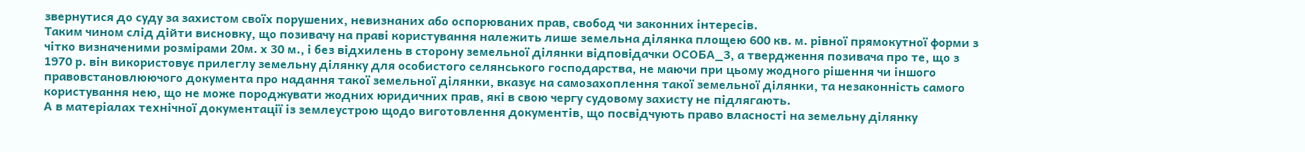звернутися до суду за захистом своїх порушених, невизнаних або оспорюваних прав, свобод чи законних інтересів.
Таким чином слід дійти висновку, що позивачу на праві користування належить лише земельна ділянка площею 600 кв. м. рівної прямокутної форми з чітко визначеними розмірами 20м. х 30 м., і без відхилень в сторону земельної ділянки відповідачки ОСОБА_3, а твердження позивача про те, що з 1970 р. він використовує прилеглу земельну ділянку для особистого селянського господарства, не маючи при цьому жодного рішення чи іншого правовстановлюючого документа про надання такої земельної ділянки, вказує на самозахоплення такої земельної ділянки, та незаконність самого користування нею, що не може породжувати жодних юридичних прав, які в свою чергу судовому захисту не підлягають.
А в матеріалах технічної документації із землеустрою щодо виготовлення документів, що посвідчують право власності на земельну ділянку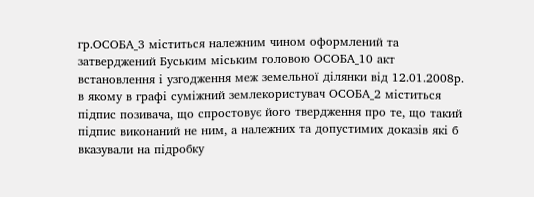гр.ОСОБА_3 міститься належним чином оформлений та затверджений Буським міським головою ОСОБА_10 акт встановлення і узгодження меж земельної ділянки від 12.01.2008р. в якому в графі суміжний землекористувач ОСОБА_2 міститься підпис позивача, що спростовує його твердження про те, що такий підпис виконаний не ним, а належних та допустимих доказів які б вказували на підробку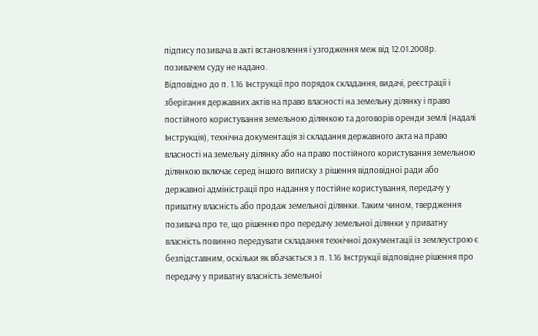підпису позивача в акті встановлення і узгодження меж від 12.01.2008р. позивачем суду не надано.
Відповідно до п. 1.16 Інструкції про порядок складання, видачі, реєстрації і зберігання державних актів на право власності на земельну ділянку і право постійного користування земельною ділянкою та договорів оренди землі (надалі Інструкція), технічна документація зі складання державного акта на право власності на земельну ділянку або на право постійного користування земельною ділянкою включає серед іншого виписку з рішення відповідної ради або державної адміністрації про надання у постійне користування, передачу у приватну власність або продаж земельної ділянки. Таким чином, твердження позивача про те, що рішенню про передачу земельної ділянки у приватну власність повинно передувати складання технічної документації із землеустрою є безпідставним, оскільки як вбачається з п. 1.16 Інструкції відповідне рішення про передачу у приватну власність земельної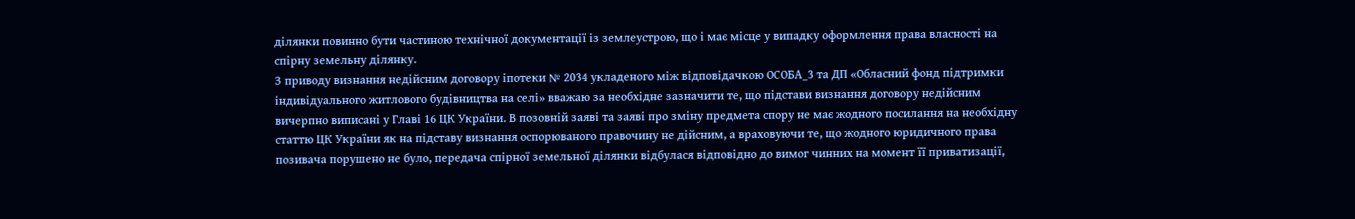ділянки повинно бути частиною технічної документації із землеустрою, що і має місце у випадку оформлення права власності на спірну земельну ділянку.
З приводу визнання недійсним договору іпотеки № 2034 укладеного між відповідачкою ОСОБА_3 та ДП «Обласний фонд підтримки індивідуального житлового будівництва на селі» вважаю за необхідне зазначити те, що підстави визнання договору недійсним вичерпно виписані у Главі 16 ЦК України. В позовній заяві та заяві про зміну предмета спору не має жодного посилання на необхідну статтю ЦК України як на підставу визнання оспорюваного правочину не дійсним, а враховуючи те, що жодного юридичного права позивача порушено не було, передача спірної земельної ділянки відбулася відповідно до вимог чинних на момент її приватизації,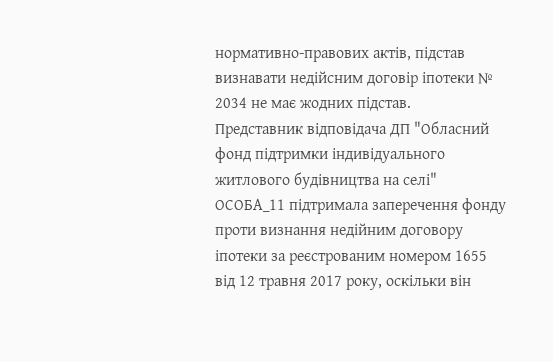нормативно-правових актів, підстав визнавати недійсним договір іпотеки № 2034 не має жодних підстав.
Представник відповідача ДП "Обласний фонд підтримки індивідуального житлового будівництва на селі" ОСОБА_11 підтримала заперечення фонду проти визнання недійним договору іпотеки за реєстрованим номером 1655 від 12 травня 2017 року, оскільки він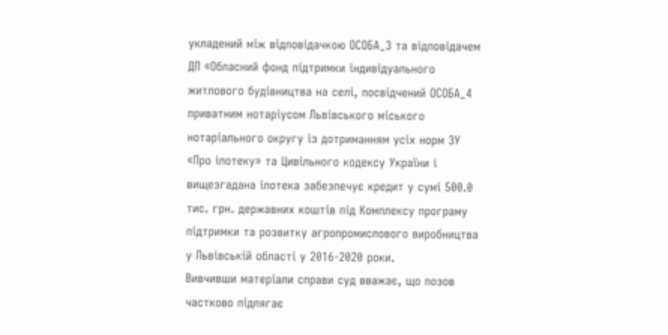укладений між відповідачкою ОСОБА_3 та відповідачем ДП «Обласний фонд підтримки індивідуального житлового будівництва на селі, посвідчений ОСОБА_4 приватним нотаріусом Львівського міського нотаріального округу із дотриманням усіх норм ЗУ «Про іпотеку» та Цивільного кодексу України і вищезгадана іпотека забезпечує кредит у сумі 500.0 тис. грн. державних коштів під Комплексу програму підтримки та розвитку агропромислового виробництва у Львівській області у 2016-2020 роки.
Вивчивши матеріали справи суд вважає, що позов частково підлягає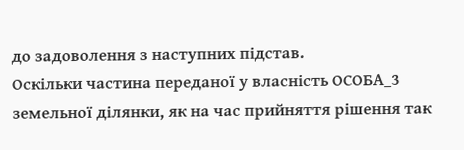до задоволення з наступних підстав.
Оскільки частина переданої у власність ОСОБА_3 земельної ділянки, як на час прийняття рішення так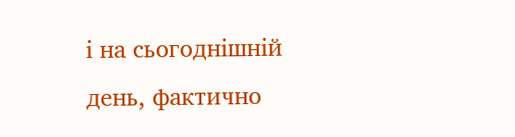і на сьогоднішній день, фактично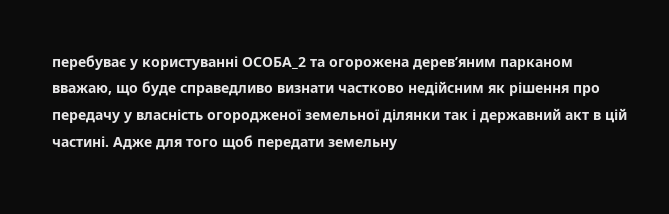перебуває у користуванні ОСОБА_2 та огорожена дерев’яним парканом вважаю, що буде справедливо визнати частково недійсним як рішення про передачу у власність огородженої земельної ділянки так і державний акт в цій частині. Адже для того щоб передати земельну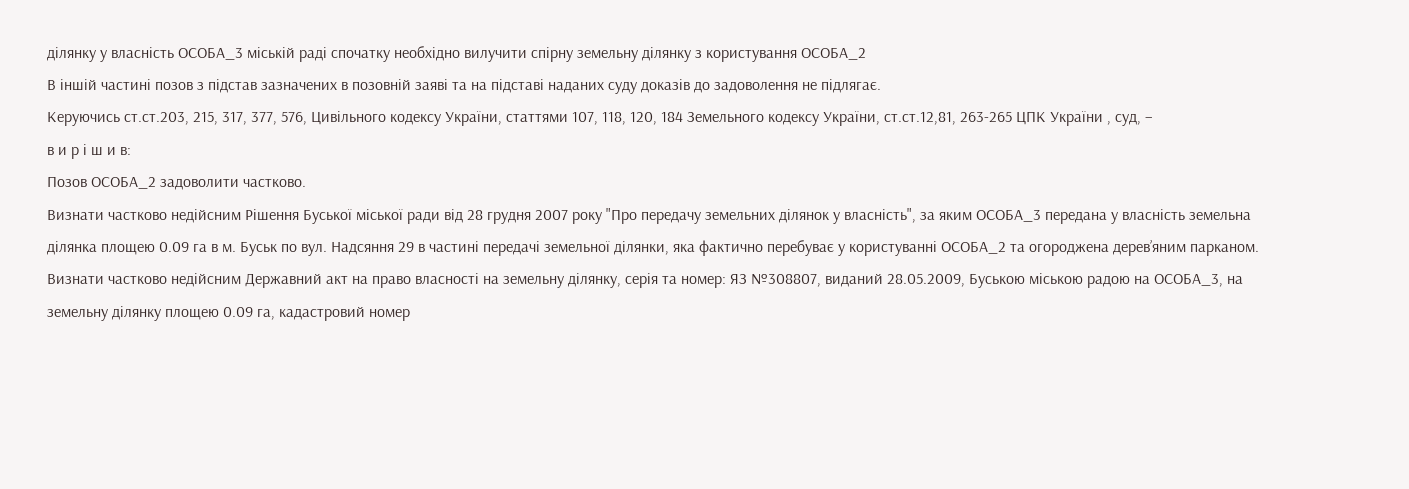ділянку у власність ОСОБА_3 міській раді спочатку необхідно вилучити спірну земельну ділянку з користування ОСОБА_2
В іншій частині позов з підстав зазначених в позовній заяві та на підставі наданих суду доказів до задоволення не підлягає.
Керуючись ст.ст.203, 215, 317, 377, 576, Цивільного кодексу України, статтями 107, 118, 120, 184 Земельного кодексу України, ст.ст.12,81, 263-265 ЦПК України , суд, –
в и р і ш и в:
Позов ОСОБА_2 задоволити частково.
Визнати частково недійсним Рішення Буської міської ради від 28 грудня 2007 року "Про передачу земельних ділянок у власність", за яким ОСОБА_3 передана у власність земельна ділянка площею 0.09 га в м. Буськ по вул. Надсяння 29 в частині передачі земельної ділянки, яка фактично перебуває у користуванні ОСОБА_2 та огороджена дерев’яним парканом.
Визнати частково недійсним Державний акт на право власності на земельну ділянку, серія та номер: ЯЗ №308807, виданий 28.05.2009, Буською міською радою на ОСОБА_3, на земельну ділянку площею 0.09 га, кадастровий номер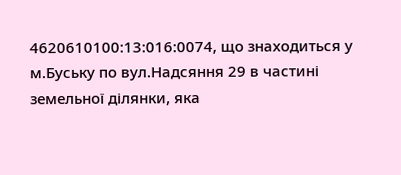4620610100:13:016:0074, що знаходиться у м.Буську по вул.Надсяння 29 в частині земельної ділянки, яка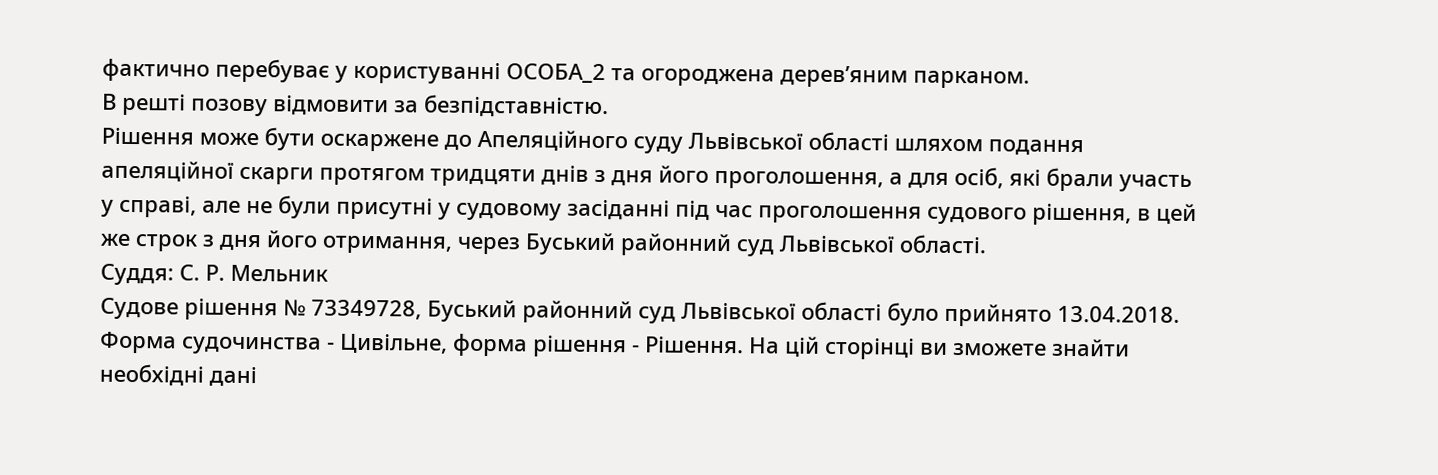фактично перебуває у користуванні ОСОБА_2 та огороджена дерев’яним парканом.
В решті позову відмовити за безпідставністю.
Рішення може бути оскаржене до Апеляційного суду Львівської області шляхом подання апеляційної скарги протягом тридцяти днів з дня його проголошення, а для осіб, які брали участь у справі, але не були присутні у судовому засіданні під час проголошення судового рішення, в цей же строк з дня його отримання, через Буський районний суд Львівської області.
Суддя: С. Р. Мельник
Судове рішення № 73349728, Буський районний суд Львівської області було прийнято 13.04.2018. Форма судочинства - Цивільне, форма рішення - Рішення. На цій сторінці ви зможете знайти необхідні дані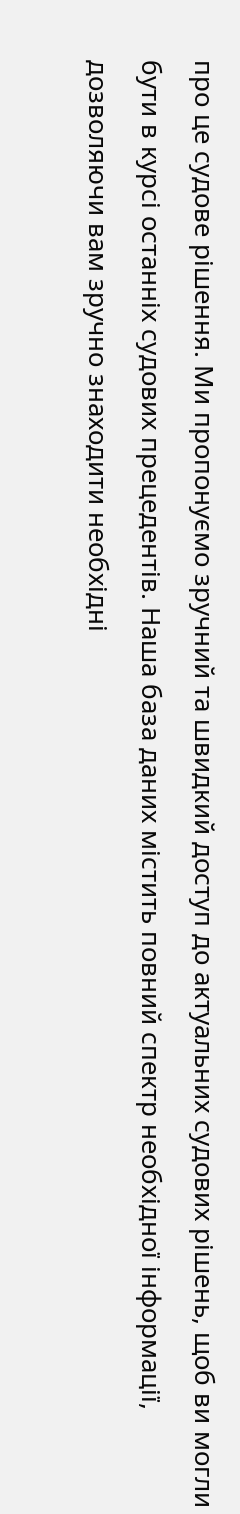про це судове рішення. Ми пропонуємо зручний та швидкий доступ до актуальних судових рішень, щоб ви могли бути в курсі останніх судових прецедентів. Наша база даних містить повний спектр необхідної інформації, дозволяючи вам зручно знаходити необхідні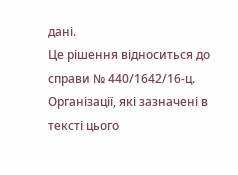дані.
Це рішення відноситься до справи № 440/1642/16-ц. Організації, які зазначені в тексті цього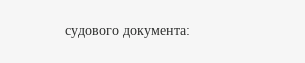судового документа: